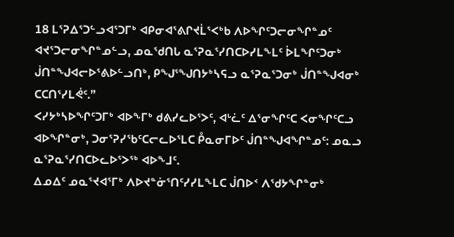18 ᒪᕐᕈᐃᕐᑐᓪᓗᐊᕐᑐᒥᒃ ᐊᑭᓂᐊᕐᕕᒋᔪᒫᕐᐸᒃᑲ ᐱᐅᖏᑦᑐᓕᓂᖏᓐᓄᑦ ᐊᔪᕐᑐᓕᓂᖏᓐᓄᓪᓗ, ᓄᓇᖁᑎᒐ ᓇᕐᕈᓇᕐᓯᑎᑕᐅᓯᒪᖕᒪᑦ ᐆᒪᖏᑦᑐᓂᒃ ᒎᑎᓐᖑᐊᓕᐅᕐᕕᐅᓪᓗᑎᒃ, ᑭᖑᕐᖑᑎᔭᒃᓴᕋᓗ ᓇᕐᕈᓇᕐᑐᓂᒃ ᒎᑎᓐᖑᐊᓂᒃ ᑕᑕᑎᕐᓯᒪᕚᑦ.”
ᐸᓯᔭᒃᓴᐅᖏᑦᑐᒥᒃ ᐊᐅᖕᒥᒃ ᑯᕕᓯᓚᐅᕐᐳᑦ, ᐊᒡᓛᑦ ᐃᕐᓂᖏᑦᑕ ᐸᓂᖏᑦᑕᓗ ᐊᐅᖏᓐᓂᒃ, ᑐᓂᕐᕈᓯᖃᑦᑕᓕᓚᐅᕐᒪᑕ ᑬᓇᓂᒥᐅᑦ ᒎᑎᓐᖑᐊᖏᓐᓄᑦ: ᓄᓇᓗ ᓇᕐᕈᓇᕐᓯᑎᑕᐅᓚᐅᕐᐳᖅ ᐊᐅᖕᒧᑦ.
ᐃᓄᐃᑦ ᓄᓇᕐᔪᐊᕐᒥᒃ ᐱᐅᔪᓐᓃᕐᑎᑦᓯᓯᒪᖕᒪᑕ ᒎᑎᐅᑉ ᐱᖁᔭᖏᓐᓂᒃ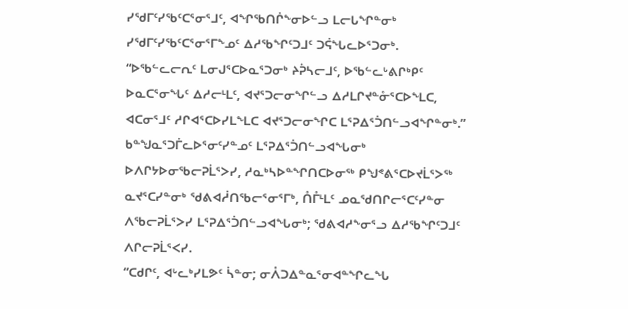ᓯᖁᒥᑦᓯᖃᑦᑕᕐᓂᕐᒧᑦ, ᐊᖏᖃᑎᒌᖕᓂᐅᓪᓗ ᒪᓕᒐᖏᓐᓂᒃ ᓯᖁᒥᑦᓯᖃᑦᑕᕐᓂᕐᒥᖕᓄᑦ ᐃᓱᖃᖏᑦᑐᒧᑦ ᑐᕌᖓᓚᐅᕐᑐᓂᒃ.
“ᐅᖃᓪᓚᓕᕆᑦ ᒪᓂᒍᕐᑕᐅᓇᕐᑐᓂᒃ ᔨᕉᓴᓕᒧᑦ, ᐅᖃᓪᓚᒡᕕᒋᒃᑭᑦ ᐅᓇᑕᕐᓂᖓᑦ ᐃᓱᓕᒻᒪᑦ, ᐊᔪᕐᑐᓕᓂᖏᓪᓗ ᐃᓱᒪᒋᔪᓐᓁᕐᑕᐅᖕᒪᑕ, ᐊᑕᓂᕐᒧᑦ ᓱᒋᐊᕐᑕᐅᓯᒪᖕᒪᑕ ᐊᔪᕐᑐᓕᓂᖏᑕ ᒪᕐᕈᐃᕐᑑᑎᓪᓗᐊᖏᓐᓂᒃ.”
ᑲᓐᖑᓇᕐᑐᒦᓚᐅᕐᓂᑦᓯᓐᓄᑦ ᒪᕐᕈᐃᕐᑑᑎᓪᓗᐊᖓᓂᒃ ᐅᐱᒋᔭᐅᓂᖃᓕᕈᒫᕐᐳᓯ, ᓱᓇᒃᓴᐅᓐᖏᑎᑕᐅᓂᖅ ᑭᖑᕝᕕᕐᑕᐅᔪᒫᕐᐳᖅ ᓇᔪᕐᑕᓯᓐᓂᒃ ᖁᕕᐊᓲᑎᖃᓕᕐᓂᕐᒥᒃ, ᑍᒤᒻᒪᑦ ᓄᓇᖁᑎᒋᓕᕐᑕᑦᓯᓐᓂ ᐱᖃᓕᕈᒫᕐᐳᓯ ᒪᕐᕈᐃᕐᑑᑎᓪᓗᐊᖓᓂᒃ; ᖁᕕᐊᓱᖕᓂᕐᓗ ᐃᓱᖃᖏᑦᑐᒧᑦ ᐱᒋᓕᕈᒫᕐᐸᓯ.
“ᑕᑯᒋᑦ, ᐊᒡᓚᒃᓯᒪᕗᑦ ᓵᓐᓂ; ᓂᐰᑐᐃᓐᓇᕐᓂᐊᓐᖏᓚᖓ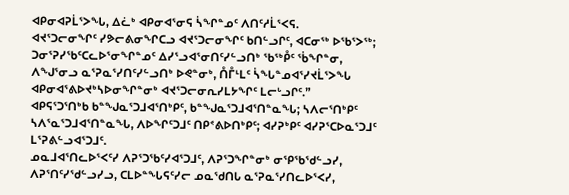ᐊᑭᓂᐊᕈᒫᕐᐳᖓ, ᐃᓛᒃ ᐊᑭᓂᐊᕐᓂᕋ ᓵᖏᓐᓄᑦ ᐱᑎᑦᓱᒫᕐᐸᕋ.
ᐊᔪᕐᑐᓕᓂᖏᑦ ᓯᕗᓕᕕᓂᖏᑕᓗ ᐊᔪᕐᑐᓕᓂᖏᑦ ᑲᑎᓪᓗᒋᑦ, ᐊᑕᓂᖅ ᐅᖃᕐᐳᖅ; ᑐᓂᕐᕈᓯᖃᑦᑕᓚᐅᕐᓂᖏᓐᓄᑦ ᐃᓯᕐᓗᐊᕐᓂᑎᑦᓯᓪᓗᑎᒃ ᖃᖅᑬᑦ ᖄᖏᓐᓂ, ᐱᖑᕐᓂᓗ ᓇᕐᕈᓇᕐᓯᑎᑦᓯᓪᓗᑎᒃ ᐅᕙᓐᓂᒃ, ᑍᒤᒻᒪᑦ ᓵᖓᓐᓄᐊᕐᓯᔪᒫᕐᐳᖓ ᐊᑭᓂᐊᕐᕕᐅᔪᒃᓴᐅᓂᖏᓐᓂᒃ ᐊᔪᕐᑐᓕᓂᕆᓯᒪᔭᖏᑦ ᒪᓕᒡᓗᒋᑦ.”
ᐊᑭᕋᕐᑐᕐᑎᒃᑲ ᑲᓐᖑᓇᕐᑐᒧᐊᕐᑎᒃᑭᑦ, ᑲᓐᖑᓇᕐᑐᒧᐊᕐᑎᓐᓇᖓ; ᓴᐱᓕᕐᑎᒃᑭᑦ ᓴᐱᕐᓇᕐᑐᒧᐊᕐᑎᓐᓇᖓ, ᐱᐅᖏᑦᑐᒧᑦ ᑎᑭᕝᕕᐅᑎᒃᑭᑦ; ᐊᓯᕈᒃᑭᑦ ᐊᓯᕈᕐᑕᐅᓇᕐᑐᒧᑦ ᒪᕐᕈᕕᓪᓗᐊᕐᑐᒧᑦ.
ᓄᓇᒧᐊᕐᑎᓚᐅᕐᐸᑦᓯ ᐱᕈᕐᑐᖃᑦᓯᐊᕐᑐᒧᑦ, ᐱᕈᕐᑐᖏᓐᓂᒃ ᓂᕿᖃᖁᓪᓗᓯ, ᐱᕈᕐᑎᑦᓯᖁᓪᓗᓯᓗ, ᑕᒪᐅᓐᖓᕋᑦᓯᓕ ᓄᓇᖁᑎᒐ ᓇᕐᕈᓇᕐᓯᑎᓚᐅᕐᐸᓯ,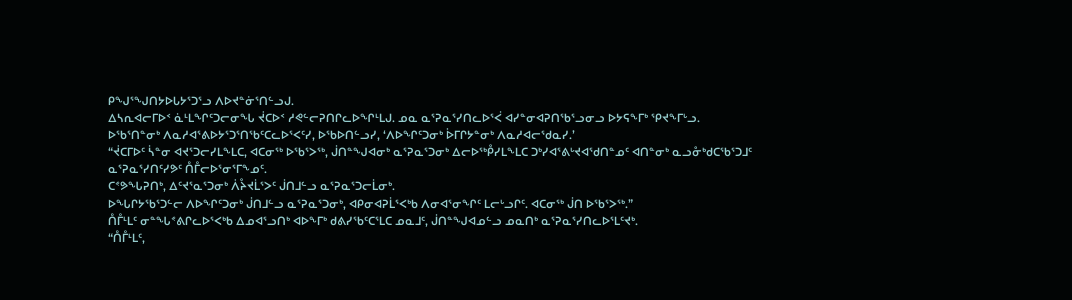ᑭᖑᕐᖑᑎᔭᐅᒐᔭᕐᑐᕐᓗ ᐱᐅᔪᓐᓃᕐᑎᓪᓗᒍ.
ᐃᓴᕆᐊᓕᒥᐅᑉ ᓈᒻᒪᖏᑦᑐᓕᓂᖓ ᔫᑕᐅᑉ ᓱᕙᓪᓕᕈᑎᒋᓚᐅᖏᒻᒪᒍ. ᓄᓇ ᓇᕐᕈᓇᕐᓯᑎᓚᐅᕐᐹ ᐊᓯᓐᓂᐊᕈᑎᖃᕐᓗᓂᓗ ᐅᔭᕋᖕᒥᒃ ᕿᔪᖕᒥᒡᓗ.
ᐅᖃᕐᑎᓐᓂᒃ ᐱᓇᓱᐊᕐᕕᐅᔭᕐᑐᕐᑎᖃᑦᑕᓚᐅᕐᐸᑦᓯ, ᐅᖃᐅᑎᓪᓗᓯ, ‘ᐱᐅᖏᑦᑐᓂᒃ ᐆᒥᒋᔭᓐᓂᒃ ᐱᓇᓱᐊᓕᖁᓇᓯ.’
“ᔫᑕᒥᐅᑦ ᓵᓐᓂ ᐊᔪᕐᑐᓕᓯᒪᖕᒪᑕ, ᐊᑕᓂᖅ ᐅᖃᕐᐳᖅ, ᒎᑎᓐᖑᐊᓂᒃ ᓇᕐᕈᓇᕐᑐᓂᒃ ᐃᓕᐅᖅᑬᓯᒪᖕᒪᑕ ᑐᒃᓯᐊᕐᕕᒡᔪᐊᖁᑎᓐᓄᑦ ᐊᑎᓐᓂᒃ ᓇᓗᓁᒃᑯᑕᖃᕐᑐᒧᑦ ᓇᕐᕈᓇᕐᓯᑎᑦᓯᕗᑦ ᑍᒤᓕᐅᕐᓂᕐᒥᖕᓄᑦ.
ᑕᕝᕗᖓᕈᑎᒃ, ᐃᑦᔪᕐᓇᕐᑐᓂᒃ ᐲᔧᔪᒫᕐᐳᑦ ᒎᑎᒧᓪᓗ ᓇᕐᕈᓇᕐᑐᓕᒫᓂᒃ.
ᐅᖓᒋᔭᖃᕐᑐᓪᓕ ᐱᐅᖏᑦᑐᓂᒃ ᒎᑎᒧᓪᓗ ᓇᕐᕈᓇᕐᑐᓂᒃ, ᐊᑭᓂᐊᕈᒫᕐᐸᒃᑲ ᐱᓂᐊᕐᓂᖏᑦ ᒪᓕᒡᓗᒋᑦ. ᐊᑕᓂᖅ ᒎᑎ ᐅᖃᕐᐳᖅ.”
ᑍᒤᒻᒪᑦ ᓂᓐᖓᕝᕕᒋᓚᐅᕐᐸᒃᑲ ᐃᓄᐊᕐᓗᑎᒃ ᐊᐅᖕᒥᒃ ᑯᕕᓯᖃᑦᑕᕐᒪᑕ ᓄᓇᒧᑦ, ᒎᑎᓐᖑᐊᓄᓪᓗ ᓄᓇᑎᒃ ᓇᕐᕈᓇᕐᓯᑎᓚᐅᕐᒪᑦᔪᒃ.
“ᑍᒤᒻᒪᑦ,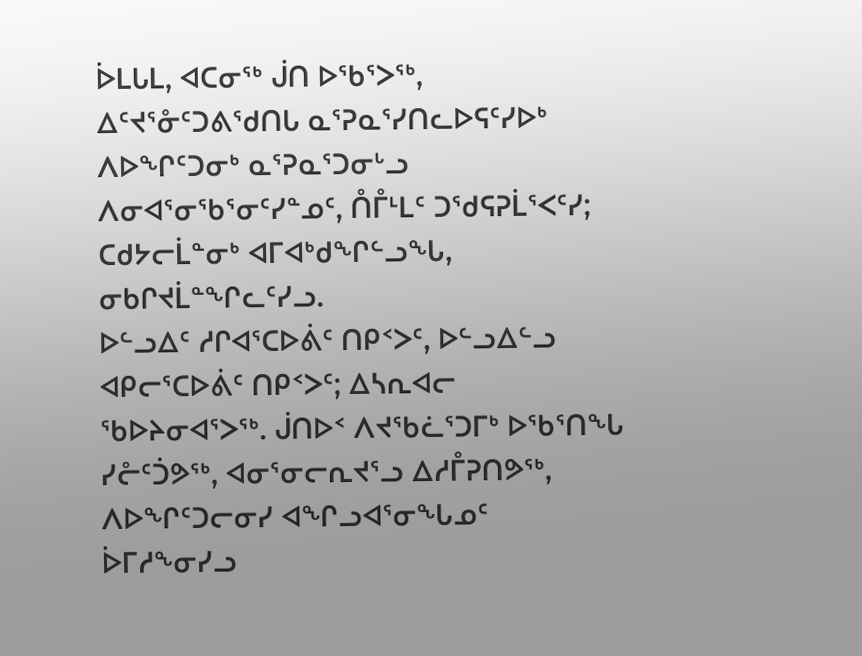ᐆᒪᒐᒪ, ᐊᑕᓂᖅ ᒎᑎ ᐅᖃᕐᐳᖅ, ᐃᑦᔪᕐᓁᑦᑐᕕᖁᑎᒐ ᓇᕐᕈᓇᕐᓯᑎᓚᐅᕋᑦᓯᐅᒃ ᐱᐅᖏᑦᑐᓂᒃ ᓇᕐᕈᓇᕐᑐᓂᒡᓗ ᐱᓂᐊᕐᓂᖃᕐᓂᑦᓯᓐᓄᑦ, ᑍᒤᒻᒪᑦ ᑐᖁᕋᕈᒫᕐᐸᑦᓯ; ᑕᑯᔭᓕᒫᓐᓂᒃ ᐊᒥᐊᒃᑯᖏᓪᓗᖓ, ᓂᑲᒋᔪᒫᓐᖏᓚᑦᓯᓗ.
ᐅᓪᓗᐃᑦ ᓱᒋᐊᕐᑕᐅᕖᑦ ᑎᑭᑉᐳᑦ, ᐅᓪᓗᐃᓪᓗ ᐊᑭᓕᕐᑕᐅᕖᑦ ᑎᑭᑉᐳᑦ; ᐃᓴᕆᐊᓕ ᖃᐅᔨᓂᐊᕐᐳᖅ. ᒎᑎᐅᑉ ᐱᔪᖃᓛᕐᑐᒥᒃ ᐅᖃᕐᑎᖓ ᓯᓔᑦᑑᕗᖅ, ᐊᓂᕐᓂᓕᕆᔪᕐᓗ ᐃᓱᒤᕈᑎᕗᖅ, ᐱᐅᖏᑦᑐᓕᓂᓯ ᐊᖏᓗᐊᕐᓂᖓᓄᑦ ᐆᒥᓱᖕᓂᓯᓗ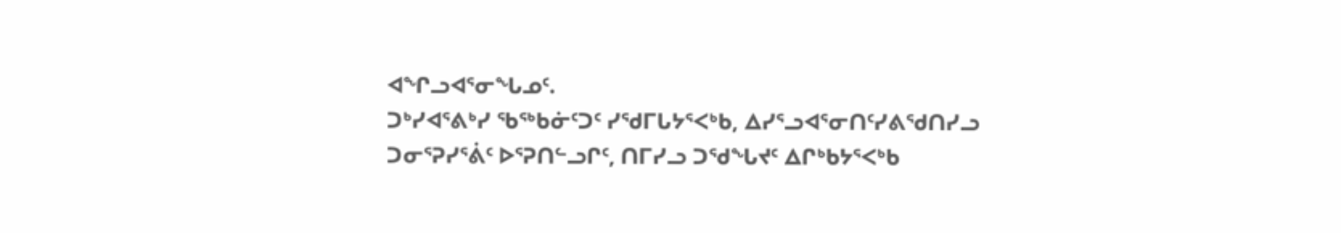ᐊᖏᓗᐊᕐᓂᖓᓄᑦ.
ᑐᒃᓯᐊᕐᕕᒃᓯ ᖃᖅᑲᓃᑦᑐᑦ ᓯᖁᒥᒐᔭᕐᐸᒃᑲ, ᐃᓯᕐᓗᐊᕐᓂᑎᑦᓯᕕᖁᑎᓯᓗ ᑐᓂᕐᕈᓯᕐᕖᑦ ᐅᕐᕈᑎᓪᓗᒋᑦ, ᑎᒥᓯᓗ ᑐᖁᖓᔪᑦ ᐃᒋᒃᑲᔭᕐᐸᒃᑲ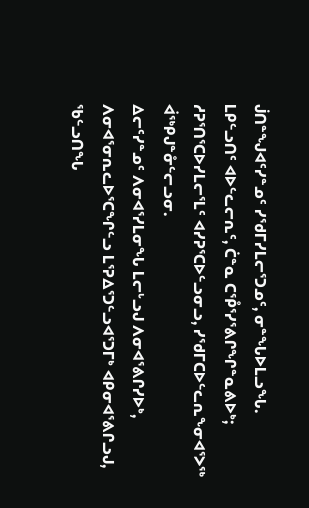ᒎᑎᓐᖑᐊᑦᓯᓐᓄᑦ ᓯᖁᒥᓯᒪᓕᕐᑐᓄᑦ, ᓂᓐᖓᐅᒪᓗᖓ.
ᒪᑭᓪᓗᑎᑦ ᐊᐅᓪᓚᓕᕆᑦ, ᑖᓐᓇ ᑕᕾᕐᓯᕐᕕᒋᖏᓐᓇᕕᐅᒃ; ᓱᕈᕐᑎᕐᑕᐅᓯᒪᓕᕐᒪᑦ ᐊᓯᕈᕐᑕᐅᓪᓗᓂᓗ, ᓯᖁᒥᑕᐅᓪᓚᕆᖕᓂᐊᕐᐳᖅ ᐋᖅᑭᒍᓐᓁᓪᓕᓗᓂ.
ᐃᓕᑦᓯᓐᓄᑦ ᐱᓂᐊᕐᓯᒪᓂᖓ ᒪᓕᒡᓗᒍ ᐱᓂᐊᕐᕕᒋᓯᐅᒃ, ᐱᓂᐊᕐᓂᕆᓚᐅᕐᑕᖏᓪᓗ ᒪᕐᕈᐃᕐᑐᓪᓗᐊᕐᑐᒥᒃ ᐊᑭᓂᐊᕐᕕᒋᓗᒍ, ᖃᓪᓗᑎᖓ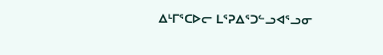ᐃᒻᒥᕐᑕᐅᓕ ᒪᕐᕈᐃᕐᑐᓪᓗᐊᕐᓗᓂ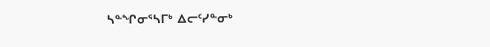ᓴᓐᖏᓂᕐᓴᒥᒃ ᐃᓕᑦᓯᓐᓂᒃ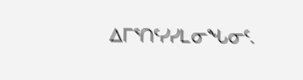ᐃᒥᕐᑎᑦᓯᓯᒪᓂᖓᓂᑦ.